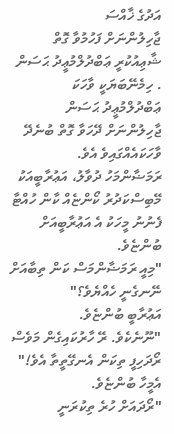އަދުގެ ޚާއްސަ
ޖާހިލުންނަށް ފަހުމުވާ ގޮތް
ޝާޢިއުކުރީ ޢަބްދުލްމުޢީދު ޙަސަން . ހިމެނޭބަޔަކީ ވާހަކަ
ޢަބްދުލްމުޢީދު ޙަސަން
ޖާހިލުންނަށް ދޭހަވާ ގޮތް ބުނެދޭ ވާހަކައެއްގައިވެ އެވެ.
ރަމަޟާންމަހު ދުވާލު، އަޢުރާބީއަކު މޭބިސްކަދުރު ކޯންޏެއް ކާން ހުއްޓާ ފެނުނު މީހަކު އެ އަޢުރާބީއަށް ބުންޏެވެ.
"މިއީ ރަމަޟާންމަސް ކަން ތިބާއަށް ނޭނގެނީ ހެއްޔެވެ؟"
އަޢުރާބީ ބުންޏެވެ.
"ނޫނެކެވެ. ރޭ ހާރުކައިގެން މަވެސް ރޯދަހިފީ ތިކަން އެނގޭތީތާ އެވެ!"
އެމީހާ ބުންޏެވެ.
"ރޯދައަށް ހުރެ ތިކުރަނީ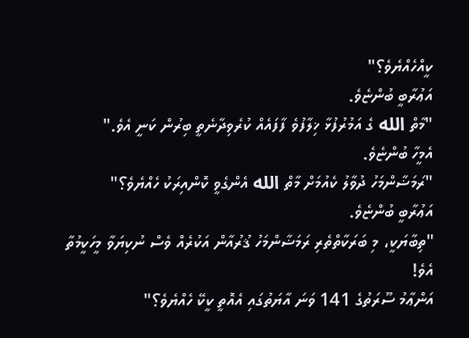ކީއްހެއްޔެވެ؟"
އަޢުރާބީ ބުންޏެވެ.
"މާތް الله ގެ އަމުރުފުޅާ ޚިލާފުވެ ފާފައެއް ކުރެވިދާނެތީ ބިރުން ކަނީ އެވެ."
އެމީހާ ބުންޏެވެ.
"ރަމަޟާންމަހު ދުވާލު ކެއުމަށް މާތް الله އެންގެވީ ކޮންއިރަކު ހެއްޔެވެ؟"
އަޢުރާބީ ބުންޏެވެ.
"ތިބާޔަކީ، މި ބަރަކާތްތެރި ރަމަޟާންމަހު ޤުރުއާން އަކުރެއް ވެސް ނުކިޔަވާ މީހަކީމުތާ އެވެ!
އަންޢާމު ސޫރަތުގެ 141 ވަނަ އާޔަތުގައި އެއޮތީ ކީކޭ ހެއްޔެވެ؟"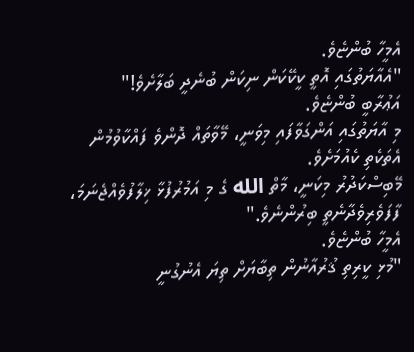އެމީހާ ބުންޏެވެ.
"އެއާޔަތުގައި އޮތީ ކީކޭކަން ނިކަން ބުނެދީ ބަލާށެވެ!"
އަޢުރާބީ ބުންޏެވެ.
މި އާޔަތުގައި އަންގަވާފައި މިވަނީ، މޭވާތައް ދޮންވެ ފައްކާވުމުން އެތަކެތި ކެއުމަށެވެ.
މޭބިސްކަދުރު މިކަނީ، މާތް الله ގެ މި އަމުރުފުޅާ ޚިލާފުވެއްޖެނަމަ، ފާފަވެރިވެދާނެތީ ބިރުންނެވެ."
އެމީހާ ބުންޏެވެ.
"މުޅި ކީރިތި ޤުރުއާނުން ތިބާޔަށް ތިޔަ އެނުގުނީ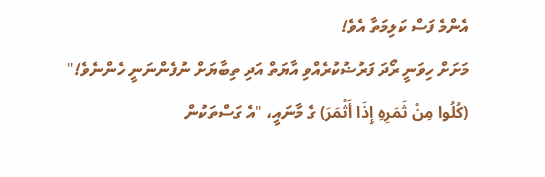އެންމެ ފަސް ކަލިމަތާ އެވެ!
މަށަށް ހިވަނީ ރޯދަ ފަރުޟުކުރެއްވި އާޔަތް އަދި ތިބާޔަށް ނުފެންނަނީ ހެންނެވެ!"
(كُلُوا مِنْ ثَمَرِهِ إِذَا أَثْمَرَ) ގެ މާނައީ، "އެ ގަސްތަކުން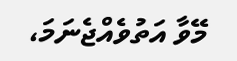މޭވާ އަތުވެއްޖެނަމަ،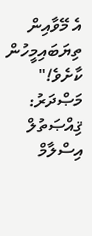އެ މޭވާއިން ތިޔަބައިމީހުން ކާށެވެ!"
މަޞްދަރު:
ޤިއްޞަތުލް އިސްލާމް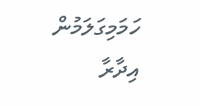ހަމަމިގަލަމުން
އިދާރާ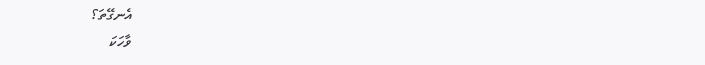އެނގޭތަ؟
ވާހަކަ